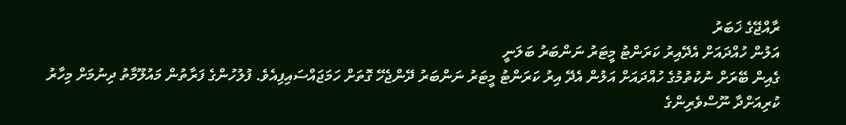ރާއްޖޭގެ ޚަބަރު
އަލުން ހުއްދައަށް އެދޭއިރު ކަރަންޓު މީޓަރު ނަންބަރު ބަލަނީ
ގެއިން ބޭރަށް ނުކުތުމުގެ ހުއްދައަށް އަލުން އެދޭ އިރު ކަރަންޓު މީޓަރު ނަންބަރު ދޭންޖެހޭ ގޮތަށް ހަމަޖައްސައިފިއެވެ. ފުލުހުންގެ ފަރާތުން މައުލޫމާތު ދިނުމަށް މިހާރު ކުރިއަށްދާ ނޫސްވެރިންގެ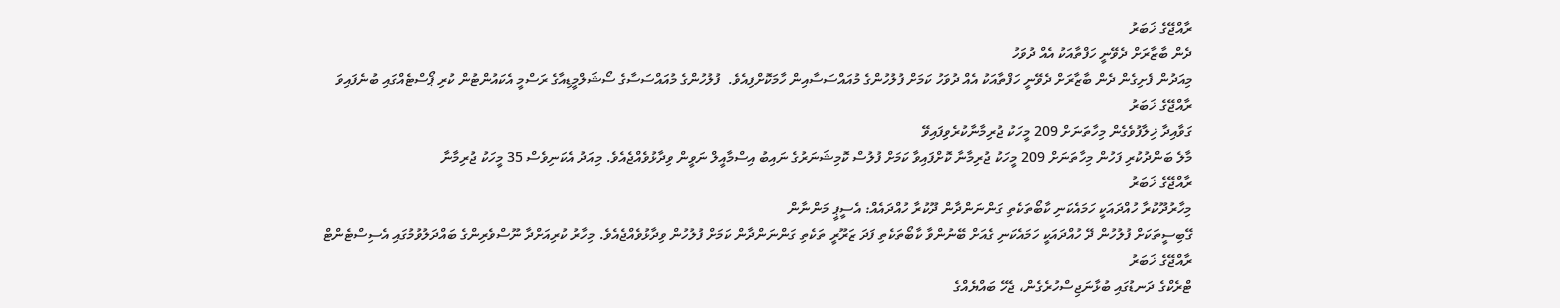ރާއްޖޭގެ ޚަބަރު
ދެން ބާޒާރަށް ދެވޭނީ ހަފްތާއަކު އެއް ދުވަހު
މިއަދުން ފެށިގެން ދެން ބާޒާރަށް ދެވޭނީ ހަފްތާއަކު އެއް ދުވަހު ކަމަށް ފުލުހުންގެ މުއައްސަސާއިން ހާމަކޮށްފިއެވެ.  ފުލުހުންގެ މުއައްސަސާގެ ސޯޝަލްމީޑިއާގެ ރަސްމީ އެކައުންޓުން ކުރި ޕޯސްޓެއްގައި ބުނެފައިވަ
ރާއްޖޭގެ ޚަބަރު
ގަވާއިދާ ޚިލާފުވެގެން މިހާތަނަށް 209 މީހަކު ޖުރިމާނާކުރެވިފައިވޭ
މާލެ ބަންދުކުރި ފަހުން މިހާތަނަށް 209 މީހަކު ޖުރިމާނާ ކޮށްފައިވާ ކަމަށް ފުލުސް ކޮމިޝަނަރުގެ ނައިބު އިސްމާއީލް ނަވީން ވިދާޅުވެއްޖެއެވެ. މިއަދު އެކަނިވެސް 35 މީހަކު ޖުރިމާނާ
ރާއްޖޭގެ ޚަބަރު
މިހާރުދޫކުރާ ހުއްދައަކީ ހަމައެކަނި ކާބޯތަކެތި ގަންނަންދާން ދޫކުރާ ހުއްދައެއް: އެސީޕީ މަންނާން
ގޭބިސީތަކަށް ފުލުހުން ދޭ ހުއްދައަކީ ހަމައެކަނި ގެއަށް ބޭނުންވާ ކާބޯތަކެތި ފަދަ ޒަރޫރީ ތަކެތި ގަންނަންދާން ކަމަށް ފުލުހުން ވިދާޅުވެއްޖެއެވެ. މިހާރު ކުރިއަށްދާ ނޫސްވެރިންގެ ބައްދަލުވުމުގައި އެސިސްޓެންޓް
ރާއްޖޭގެ ޚަބަރު
ޓްރެކްގެ ދަނޑުގައި ބުޅާނަޖިސްހުރެގެން، ޖެހޭ ބައްޔެއްގެ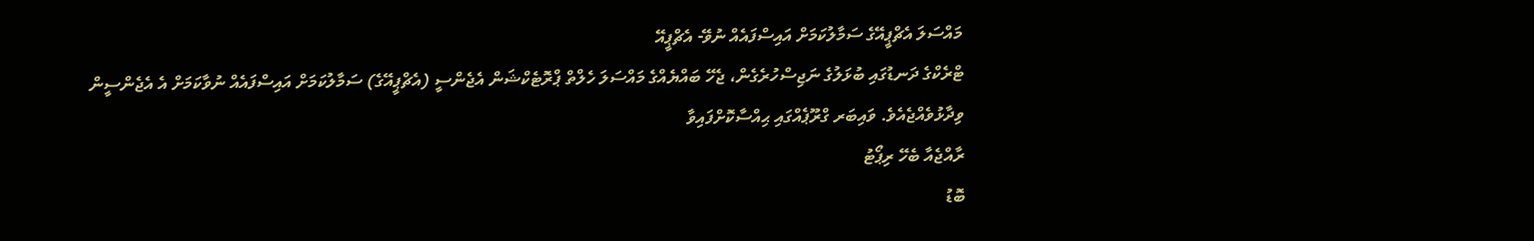މައްސަލަ އެޗްޕީއޭގެ ސަމާލުކަމަށް އައިސްފައެއް ނުވޭ- އެޗްޕީއޭ
ޓްރެކްގެ ދަނޑުގައި ބުޅަލުގެ ނަޖިސްހުރެގެން، ޖެހޭ ބައްޔެއްގެ މައްސަލަ ހެލްތް ޕްރޮޓެކްޝަން އެޖެންސީ (އެޗްޕީއޭގެ) ސަމާލުކަމަށް އައިސްފައެއް ނުވާކަމަށް އެ އެޖެންސީން ވިދާޅުވެއްޖެއެވެ. ވައިބަރ ގްރޫޕެއްގައި ޙިއްސާކޮށްފައިވާ
ރާއްޖެއާ ބެހޭ ރިޕޯޓު
ބޮޑު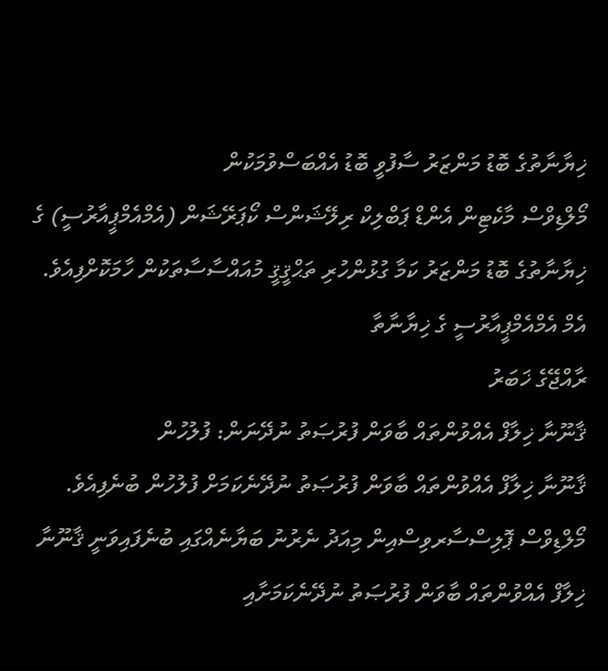ޚިޔާނާތުގެ ބޮޑު މަންޒަރު ސާފުވީ ބޮޑު އެއްބަސްވުމަކުން
މޯލްޑިވްސް މާކެޓިން އެންޑް ޕަބްލިކް ރިލޭޝަންސް ކޯޕަރޭޝަން (އެމްއެމްޕީއާރުސީ) ގެ ޚިޔާނާތުގެ ބޮޑު މަންޒަރު ކަމާ ގުޅުންހުރި ތަޙްޤީޤީ މުއައްސާސާތަކުން ހާމަކޮށްފިއެވެ. އެމް އެމްއެމްޕީއާރުސީ ގެ ޚިޔާނާތާ
ރާއްޖޭގެ ޚަބަރު
ޤާނޫނާ ޚިލާފް އެއްވުންތައް ބާވަން ފުރުޞަތު ނުދޭނަން: ފުލުހުން
ޤާނޫނާ ޚިލާފް އެއްވުންތައް ބާވަން ފުރުޞަތު ނުދޭނެކަމަށް ފުލުހުން ބުނެފިއެވެ. މޯލްޑިވްސް ޕޮލިސްސާރވިސްއިން މިއަދު ނެރުނު ބަޔާނެއްގައި ބުނެފައިވަނީ ޤާނޫނާ ޚިލާފް އެއްވުންތައް ބާވަން ފުރުޞަތު ނުދޭނެކަމަށާއި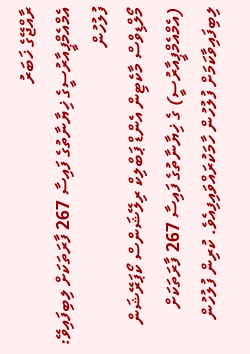ރާއްޖޭގެ ޚަބަރު
އެމްއެމްޕީއާރުސީގެ ޚިޔާނާތުގެ ފައިސާ 267 ފާރަތަކަށް ލިބިފައިވޭ: ފުލުހުން
މޯލްޑިވްސް މާކެޓިން އެންޑް ޕަބްލިކް ރިލޭޝަންސް ކޯޕަރޭޝަން (އެމްއެމްޕީއާރުސީ) ގެ ޚިޔާނާތުގެ ފައިސާ 267 ފާރަތަކަށް ލިބިފައިވާކަމަށް ފުލުހުން ހާމަކުރައްވައިފިއެވެ. ކުރިން ފުލުހުން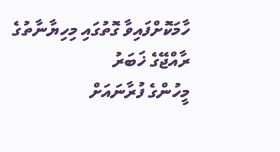ހާމަކޮށްފައިވާ ގޮތުގައި މިހިޔާނާތުގެ
ރާއްޖޭގެ ޚަބަރު
މީހުންގެ ފުރާނައަށް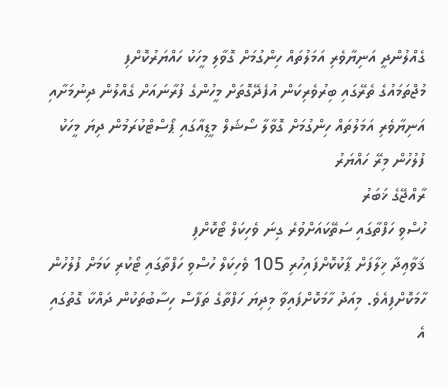ގެއްލުންދީ އަނިޔާވެރި އަމަލުތައް ހިންގުމަށް ގޮވާލި މީހަކު ހައްޔަރުކޮށްފި
މުޖްތަމައުގެ ތެރޭގައި ބިރުވެރިކަން އުފެދޭގޮތަށް މީހުންގެ ފުރާނައަށް ގެއްލުން ދިނުމަށާއި އަނިޔާވެރި އަމަލުތައް ހިންގުމަށް ގޮވާލާ ސޯޝަލް މީޑިއާގައި ޕޯސްޓްކުރަމުން ދިޔަ މީހަކު ފުލުހުން މިރޭ ހައްޔަރު
ރާއްޖޭގެ ޚަބަރު
ހުސްވި ހަފްތާގައި ސަތޭކައަށްވުރެ ގިނަ ވެހިކަލް ޓޯކޮށްފި
ޤަވާޢިދާ ޚިލާފަށް ޕާކުކޮށްފައިހުރި 105 ވެހިކަލް ހުސްވި ހަފްތާގައި ޓޯކުރި ކަމަށް ފުލުހުން ހާމަކޮށްފިއެވެ. މިއަދު ހާމަކޮށްފައިވާ މިދިޔަ ހަފްތާގެ ތަފާސް ހިސާބުތަކުން ދައްކާ ގޮތުގައި އެ